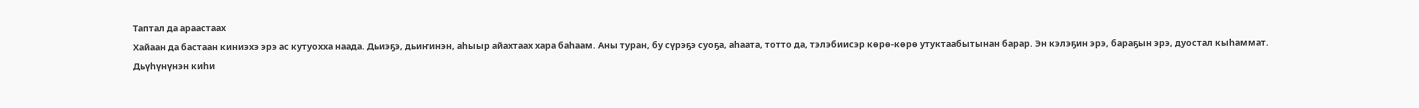Таптал да араастаах
Хайаан да бастаан киниэхэ эрэ ас кутуохха наада. Дьиэҕэ, дьиҥинэн, аһыыр айахтаах хара баһаам. Аны туран, бу сүрэҕэ суоҕа, аһаата, тотто да, тэлэбиисэр көрө-көрө утуктаабытынан барар. Эн кэлэҕин эрэ, бараҕын эрэ, дуостал кыһаммат.
Дьүһүнүнэн киһи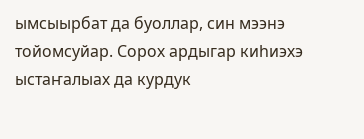ымсыырбат да буоллар, син мээнэ тойомсуйар. Сорох ардыгар киһиэхэ ыстаҥалыах да курдук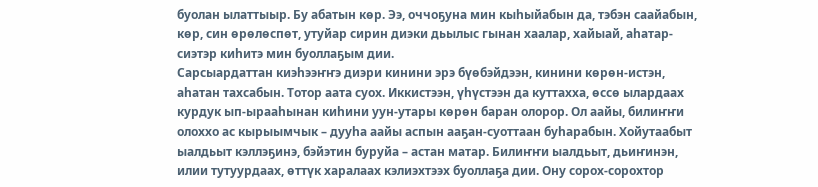буолан ылаттыыр. Бу абатын көр. Ээ, оччоҕуна мин кыһыйабын да, тэбэн саайабын, көр, син өрөлөспөт, утуйар сирин диэки дьылыс гынан хаалар, хайыай, аһатар-сиэтэр киһитэ мин буоллаҕым дии.
Сарсыардаттан киэһээҥҥэ диэри кинини эрэ бүөбэйдээн, кинини көрөн-истэн, аһатан тахсабын. Тотор аата суох. Иккистээн, үһүстээн да куттахха, өссө ылардаах курдук ып-ырааһынан киһини уун-утары көрөн баран олорор. Ол аайы, билиҥҥи олоххо ас кырыымчык – дууһа аайы аспын ааҕан-суоттаан буһарабын. Хойутаабыт ыалдьыт кэллэҕинэ, бэйэтин буруйа – астан матар. Билиҥҥи ыалдьыт, дьиҥинэн, илии тутуурдаах, өттүк харалаах кэлиэхтээх буоллаҕа дии. Ону сорох-сорохтор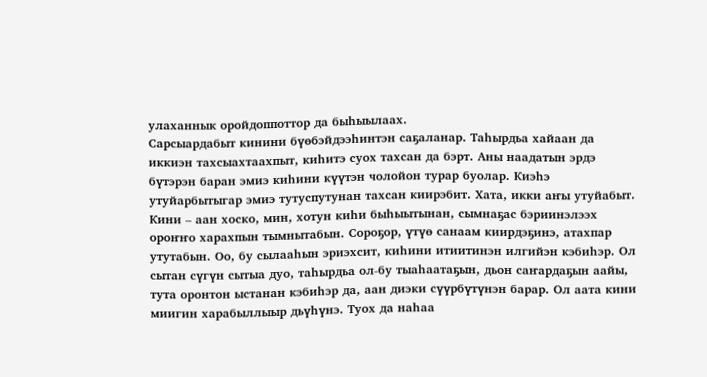улаханнык оройдоппоттор да быһыылаах.
Сарсыардабыт кинини бүөбэйдээһинтэн саҕаланар. Таһырдьа хайаан да иккиэн тахсыахтаахпыт, киһитэ суох тахсан да бэрт. Аны наадатын эрдэ бүтэрэн баран эмиэ киһини күүтэн чолойон турар буолар. Киэһэ утуйарбытыгар эмиэ тутуспутунан тахсан киирэбит. Хата, икки аҥы утуйабыт. Кини – аан хоско, мин, хотун киһи быһыытынан, сымнаҕас бэриинэлээх ороҥҥо харахпын тымнытабын. Сороҕор, үтүө санаам киирдэҕинэ, атахпар утутабын. Оо, бу сылааһын эриэхсит, киһини итиитинэн илгийэн кэбиһэр. Ол сытан сүгүн сытыа дуо, таһырдьа ол-бу тыаһаатаҕын, дьон саҥардаҕын аайы, тута оронтон ыстанан кэбиһэр да, аан диэки сүүрбүтүнэн барар. Ол аата кини миигин харабыллыыр дьүһүнэ. Туох да наһаа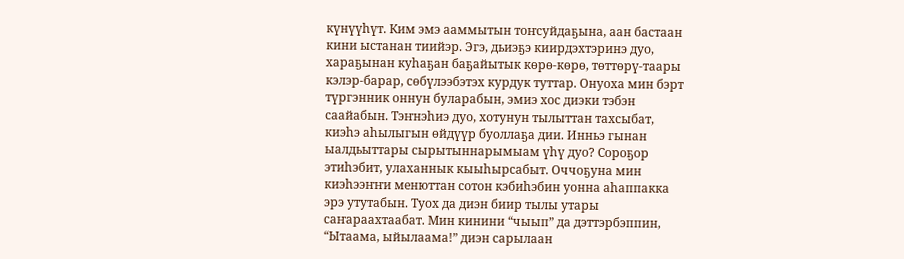күнүүһүт. Ким эмэ ааммытын тоҥсуйдаҕына, аан бастаан кини ыстанан тиийэр. Эгэ, дьиэҕэ киирдэхтэринэ дуо, хараҕынан куһаҕан баҕайытык көрө-көрө, төттөрү-таары кэлэр-барар, сөбүлээбэтэх курдук туттар. Онуоха мин бэрт түргэнник оннун буларабын, эмиэ хос диэки тэбэн саайабын. Тэҥнэһиэ дуо, хотунун тылыттан тахсыбат, киэһэ аһылыгын өйдүүр буоллаҕа дии. Инньэ гынан ыалдьыттары сырытыннарымыам үһү дуо? Сороҕор этиһэбит, улаханнык кыыһырсабыт. Оччоҕуна мин киэһээҥҥи менюттан сотон кэбиһэбин уонна аһаппакка эрэ утутабын. Туох да диэн биир тылы утары саҥараахтаабат. Мин кинини “чыып” да дэттэрбэппин, “Ытаама, ыйылаама!” диэн сарылаан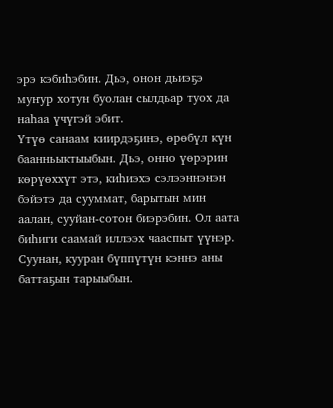эрэ кэбиһэбин. Дьэ, онон дьиэҕэ муҥур хотун буолан сылдьар туох да наһаа үчүгэй эбит.
Үтүө санаам киирдэҕинэ, өрөбүл күн баанньыктыыбын. Дьэ, онно үөрэрин көрүөххүт этэ, киһиэхэ сэлээннэнэн бэйэтэ да сууммат, барытын мин аалан, сууйан-сотон биэрэбин. Ол аата биһиги саамай иллээх чааспыт үүнэр. Суунан, кууран бүппүтүн кэннэ аны баттаҕын тарыыбын.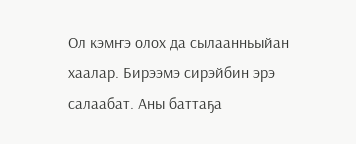Ол кэмҥэ олох да сылаанньыйан хаалар. Бирээмэ сирэйбин эрэ салаабат. Аны баттаҕа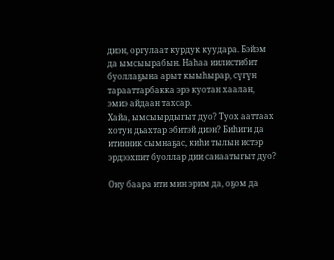диэн, оргулаат курдук куудара. Бэйэм да ымсыырабын. Наһаа иилистибит буоллаҕына арыт кыыһырар, сүгүн тарааттарбакка эрэ куотан хаалан, эмиэ айдаан тахсар.
Хайа, ымсыырдыгыт дуо? Туох ааттаах хотун дьахтар эбитэй диэн? Биһиги да итинник сымнаҕас, киһи тылын истэр эрдээхпит буоллар дии санаатыгыт дуо?

Ону баара ити мин эрим да, оҕом да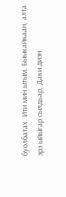буолбатах. Ити мин ытым. Быыкайкаан, алта эрэ ыйыгар сылдьар, Даки диэн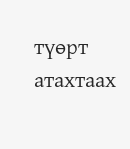түөрт атахтаах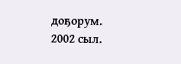доҕорум.
2002 сыл.